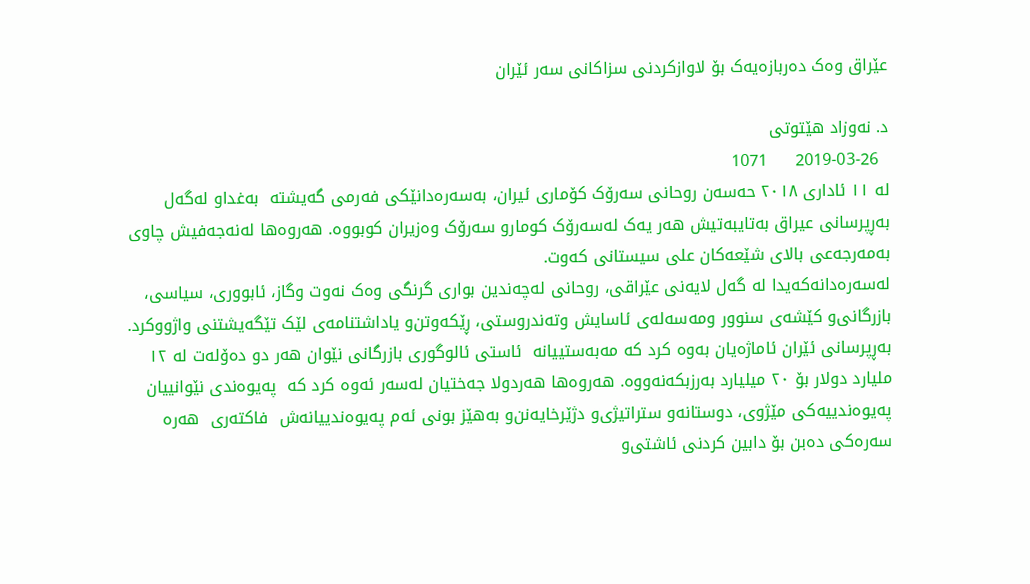عێراق وەک دەربازەیەک بۆ لاوازکردنی سزاکانی سەر ئێران

د. نەوزاد هێتوتی
  2019-03-26     1071
لە ١١ ئاداری ٢٠١٨ حەسەن روحانی سەرۆک کۆماری ئیران، بەسەرەدانێکی فەرمی گەیشتە  بەغداو لەگەل بەڕپرسانی عیراق بەتایبەتیش هەر یەک لەسەرۆک کومارو سەرۆک وەزیران کوبووە. هەروەها لەنەجەفیش چاوی بەمەرجەعی بالای شێعەکان علی سیستانی کەوت.
لەسەرەدانەکەیدا لە گەل لایەنی عێراقی، روحانی لەچەندین بواری گرنگی وەک نەوت وگاز، ئابووری، سیاسی، بازرگانی‌و کێشەی سنوور ومەسەلەی ئاسایش وتەندروستی، ڕێکەوتن‌و یاداشتنامەی لێک تێگەیشتنی واژووکرد.  بەڕپرسانی ئێران ئاماژەیان بەوە کرد کە مەبەستییانە  ئاستی ئالوگوری بازرگانی نێوان هەر دو دەۆلەت لە ١٢ ملیارد دولار بۆ ٢٠ میلیارد بەرزبکەنەووە. هەروەها هەردولا جەختیان لەسەر ئەوە کرد کە  پەیوەندی نێوانییان پەیوەندییەکی مێژوی، دوستانەو ستراتیژی‌و دژێرخایەنن‌و بەهێز بونی ئەم پەیوەندییانەش  فاکتەری  هەرە سەرەکی دەبن بۆ دابین کردنی ئاشتی‌و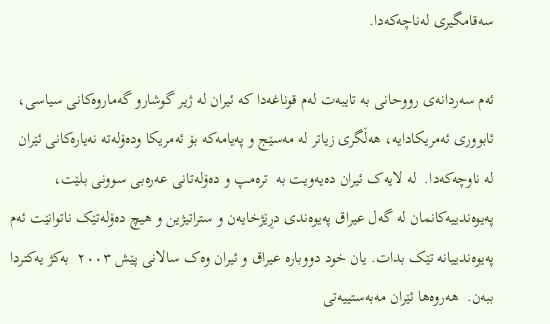سەقامگیری لەناچەکەدا.

ئەم سەردانەی رووحانی بە تایبەت لەم قوناغەدا کە ئیران لە ژیر گوشارو گەماروەکانی سیاسی، ئابووری ئەمریکادایە، هەڵگری زیاتر لە مەسێج و پەیامەکە بۆ ئەمریکا ودەۆلەتە نەیارەکانی ئێران لە ناوچەکەدا.  لە لایەک ئیران دەیەویت بە  ترەمپ و دەۆلەتانی عەرەبی سوونی بلێت، پەیوەندییەکانمان لە گەل عیراق پەیوەندی دڕێژخایەن و ستراتیژین و هیچ دەۆلەتێک ناتوانێت ئەم  پەیوەندییانە تێک بدات. یان خود دووبارە عیراق و ئیران وەک سالانی پێش ٢٠٠٣  بەکژ یەکتردا ببەن.  هەروەها ئێران مەبەستییەتی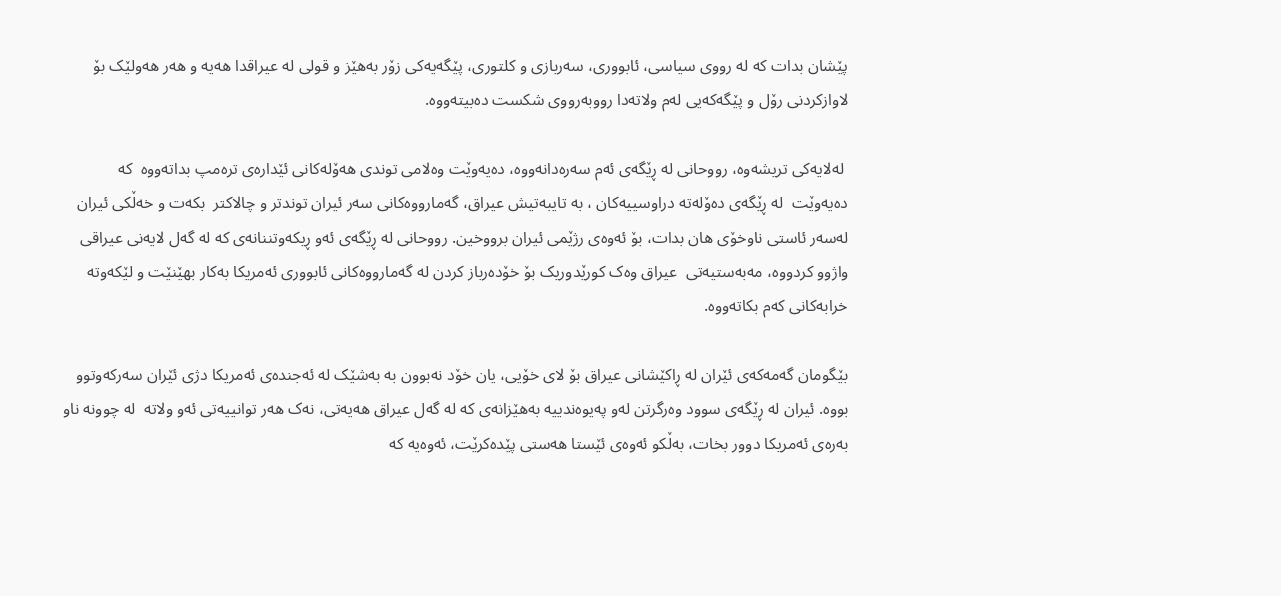پێشان بدات کە لە رووی سیاسی، ئابووری، سەربازی و کلتوری، پێگەیەکی زۆر بەهێز و قولی لە عیراقدا هەیە و هەر هەولێک بۆ لاوازکردنی رۆل و پێگەکەیی لەم ولاتەدا رووبەرووی شکست دەبیتەووە.

 لەلایەکی تریشەوە، رووحانی لە ڕێگەی ئەم سەرەدانەووە، دەیەوێت وەلامی توندی هەۆلەکانی ئێدارەی ترەمپ بداتەووە  کە دەیەوێت  لە ڕێگەی دەۆلەتە دراوسییەکان ، بە تایبەتیش عیراق، گەمارووەکانی سەر ئیران توندتر و چالاکتر  بکەت و خەڵکی ئیران لەسەر ئاستی ناوخۆی هان بدات، بۆ ئەوەی رژ‌ێمی ئیران برووخین. رووحانی لە ڕێگەی ئەو ڕیکەوتننانەی کە لە گەل لایەنی عیراقی واژوو کردووە، مەبەستیەتی  عیراق وەک کورێدوریک بۆ خۆدەرباز کردن لە گەمارووەکانی ئابووری ئەمریکا بەکار بهێنێت و لێکەوتە خرابەکانی کەم بکاتەووە.

بێگومان گەمەکەی ئێران لە ڕاکێشانی عیراق بۆ لای خۆیی، یان خۆد نەبوون بە بەشێک لە ئەجندەی ئەمریکا دژی ئێران سەرکەوتوو بووە. ئیران لە ڕێگەی سوود وەرگرتن لەو پەیوەندییە بە‌هێزانەی کە لە گەل عیراق هەیەتی، نەک هەر توانییەتی ئەو ولاتە  لە چوونە ناو بەرەی ئەمریکا دوور بخات، بەڵکو ئەوەی ئێستا هەستی پێدەکرێت، ئەوەیە کە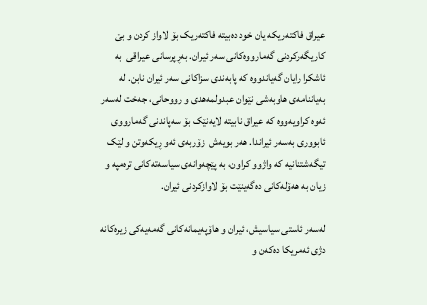عیراق فاکتەریکە یان خود دەبیتە فاکتەریک بۆ لاواز کردن و بێ کاریگەرکردنی گەمارووەکانی سەر ئیران. بەڕپرسانی عیراقی  بە ئاشکرا رایان گەیاندووە کە پابەندی سزاکانی سەر ئیران نابن. لە بەیاننامەی هاوبەشی نێوان عبدولمەهدی و رووحانی، جەخت لەسەر ئەوە کراویەووە کە عیراق نابیتە لایەنێک بۆ سەپاندنی گەمارووی ئابووری بەسەر ئیراندا. هەر بویەش  زۆربەی ئەو ڕیکەوتن و لێک تیگەشتنانیە کە واژوو کراون، بە پێچەوانەی سیاسەتەکانی ترەمپە و زیان بە هەۆلەکانی دەگەینێت بۆ لاوازکردنی ئیران.

لەسەر ئاستی سیاسیش، ئیران و هاۆپەیمانەکانی گەمەیەکی زیرەکانە دژی ئەمریکا دەکەن و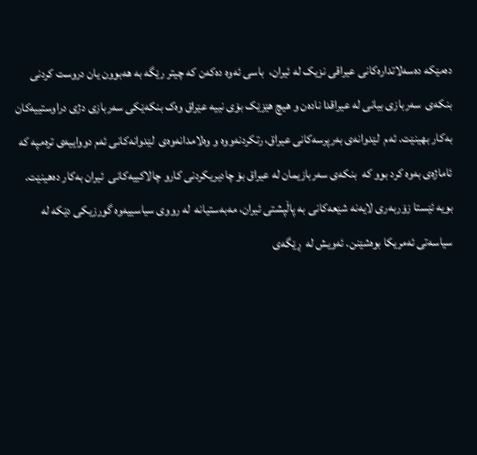دەمێکە دەسەلاتدارەکانی عیراقی نزیک لە ئیران،  باسی ئەوە دەکەن کە چیتر رێگە بە هەبوون یان دروست کردنی بنکەی  سەربازی بیانی لە عیراقدا نادەن و هیچ هێزێک بۆی نییە عێراق وەک بنکەێکی سەربازی دژی دراوستییەکان بەکار بهینێت. ئەم  لێدوانەی بەرپرسەکانی عیراق، رتکردنەووە و وەلامدانەوەی  لێدوانەکانی ئەم دوواییەی ترەمپە کە ئاماژەی بەوە کرد بوو کە  بنکەی سەربازیمان لە عیراق بۆ چادیریکردنی کارو چالاکییەکانی  ئیران بەکار دەهینێت. بویە ئێستا زۆربەری لایەنە شێعەکانی بە پاڵپشتی ئیران، مەبەستیانە  لە رووی سیاسییەوە گورزیکی دێکە لە سیاسەتی ئەمریکا بوەشێنن. ئەویش لە  ڕێگەی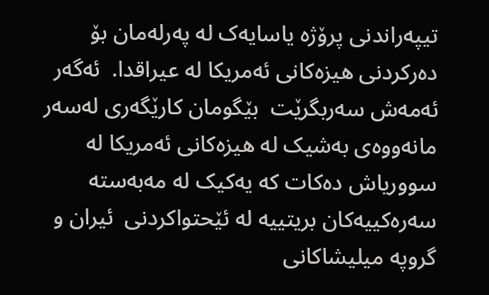تیپەراندنی پرۆژە یاسایەک لە پەرلەمان بۆ دەرکردنی هیزەکانی ئەمریکا لە عیراقدا.  ئەگەر ئەمەش سەربگرێت  بێگومان کارێگەری لەسەر مانەووەی بەشیک لە هیزەکانی ئەمریکا لە سووریاش دەکات کە یەکیک لە مەبەستە سەرەکییەکان بریتییە لە ئێحتواکردنی  ئیران و گروپە میلیشاکانی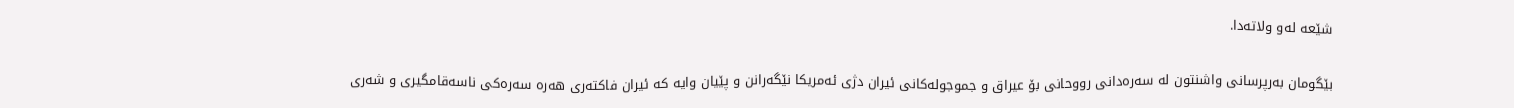شێعە لەو ولاتەدا.

بێگومان بەرپرسانی واشنتون لە سەرەدانی رووحانی بۆ عیراق و جموجولەکانی ئیران دژی ئەمریکا نێگەرانن و پێیان وایە کە ئیران فاکتەری هەرە سەرەکی ناسەقامگیری و شەری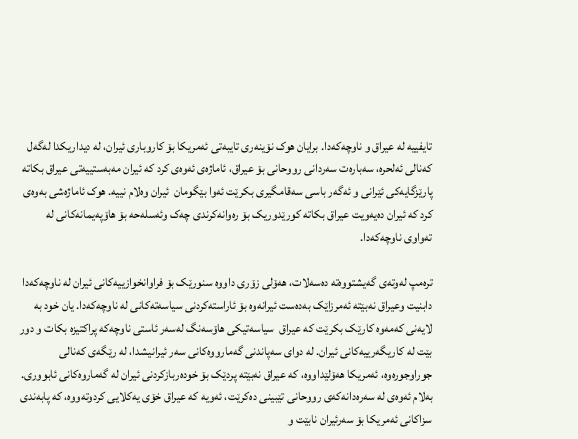تایفییە لە عیراق و ناوچەکەدا. برایان هوک نۆینەری تایبەتی ئەمریکا بۆ کاروباری ئیران، لە دیداریکدا لەگەل کەنالی ئەلحرە، سەبارەت سەردانی رووحانی بۆ عیراق، ئاماژەی ئەوەی کرد کە ئیران مەبەستییەتی عیراق بکاتە پارێزگایەکی ئێرانی و ئەگەر باسی سەقامگیری بکرێت ئەوا بێگومان  ئیران وەلام نییە. هوک ئاماژەشی بەوەی کرد کە ئیران دەیەویت عیراق بکاتە کورێدوریک بۆ رەوانەکرندی چەک وئەسلەحە بۆ هاۆپەیمانەکانی لە تەواوی ناوچەکەدا.

ترەمپ لەوتەی گەیشتووەتە دەسەلات، هەۆلی زۆری داووە سنورێک بۆ فراوانخوازییەکانی ئیران لە ناوچەکەدا دابنیت وعیراق نەبێتە ئەمرزاێک بەدەست ئیرانەوە بۆ ئاراستەکردنی سیاسەتەکانی لە ناوچەکەدا. یان خود بە لایەنی کەمەوە کارێک بکرێت کە عیراق  سیاسەتیکی هاۆسەنگ لەسەر ئاستی ناوچەکە پراکتیزە بکات و دور بێت لە کاریگەرییەکانی ئیران. لە دوای سەپاندنی گەمارووەکانی سەر ئیرانیشدا، لە رێگەی کەنالی جوراوجورەوە، ئەمریکا هەۆلێداووە، کە عیراق نەبێتە پردێک بۆ خودەربازکردنی ئیران لە گەماروەکانی ئابووری. بەلام ئەوەی لە سەرەدانەکەی رووحانی تێبینی دەکرێت، ئەویە کە عیراق خۆی یەکلایی کردوتەووە، کە پابەندی سزاکانی ئەمریکا بۆ سەرئیران نابێت و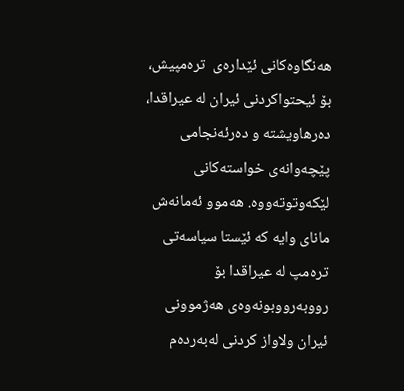هەنگاوەکانی ئێدارەی  ترەمپیش، بۆ ئیحتواکردنی ئیران لە عیراقدا، دەرهاویشتە و دەرئەنجامی پێچەوانەی خواستەکانی لێکەوتوتەووە. هەموو ئەمانەش مانای وایە کە ئێستا سیاسەتی ترەمپ لە عیراقدا بۆ رووبەرووبونەوەی هەژموونی ئیران ولاواز کردنی لەبەردەم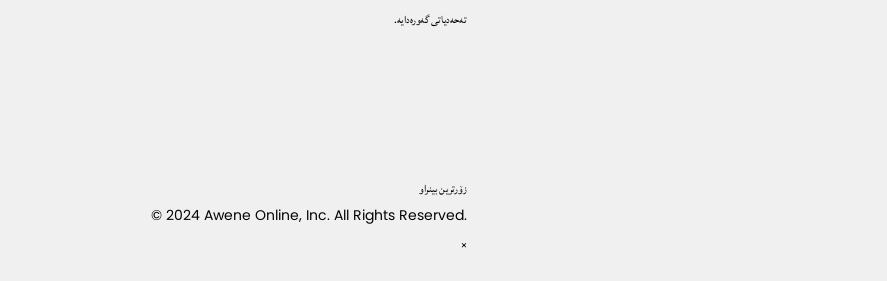تەحەدیاتی گەورەدایە.





زۆرترین بینراو
© 2024 Awene Online, Inc. All Rights Reserved.
×